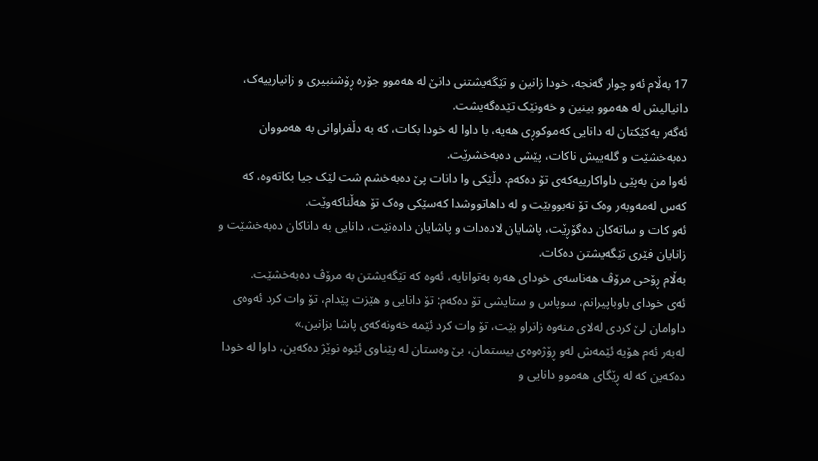17 بەڵام ئەو چوار گەنجە، خودا زانین و تێگەیشتنی دانێ لە هەموو جۆرە ڕۆشنبیری و زانیارییەک، دانیالیش لە هەموو بینین و خەونێک تێدەگەیشت.
ئەگەر یەکێکتان لە دانایی کەموکوڕی هەیە، با داوا لە خودا بکات، کە بە دڵفراوانی بە هەمووان دەبەخشێت و گلەییش ناکات، پێشی دەبەخشرێت.
ئەوا من بەپێی داواکارییەکەی تۆ دەکەم. دڵێکی وا دانات پێ دەبەخشم شت لێک جیا بکاتەوە، کە کەس لەمەوبەر وەک تۆ نەبووبێت و لە داهاتووشدا کەسێکی وەک تۆ هەڵناکەوێت.
ئەو کات و ساتەکان دەگۆڕێت، پاشایان لادەدات و پاشایان دادەنێت، دانایی بە داناکان دەبەخشێت و زانایان فێری تێگەیشتن دەکات.
بەڵام ڕۆحی مرۆڤ هەناسەی خودای هەرە بەتوانایە، ئەوە کە تێگەیشتن بە مرۆڤ دەبەخشێت.
ئەی خودای باوباپیرانم، سوپاس و ستایشی تۆ دەکەم: تۆ دانایی و هێزت پێدام، تۆ وات کرد ئەوەی داوامان لێ کردی لەلای منەوە زانراو بێت، تۆ وات کرد ئێمە خەونەکەی پاشا بزانین.»
لەبەر ئەم هۆیە ئێمەش لەو ڕۆژەوەی بیستمان، بێ وەستان لە پێناوی ئێوە نوێژ دەکەین، داوا لە خودا دەکەین کە لە ڕێگای هەموو دانایی و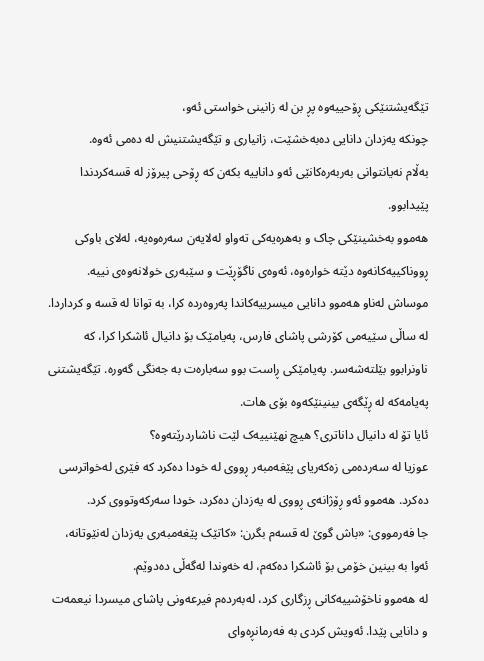تێگەیشتنێکی ڕۆحییەوە پڕ بن لە زانینی خواستی ئەو،
چونکە یەزدان دانایی دەبەخشێت، زانیاری و تێگەیشتنیش لە دەمی ئەوە.
بەڵام نەیانتوانی بەربەرەکانێی ئەو داناییە بکەن کە ڕۆحی پیرۆز لە قسەکردندا پێیدابوو.
هەموو بەخشینێکی چاک و بەهرەیەکی تەواو لەلایەن سەرەوەیە، لەلای باوکی ڕووناکییەکانەوە دێتە خوارەوە، ئەوەی ناگۆڕێت و سێبەری خولانەوەی نییە.
موساش لەناو هەموو دانایی میسرییەکاندا پەروەردە کرا، بە توانا لە قسە و کرداردا.
لە ساڵی سێیەمی کۆرشی پاشای فارس، پەیامێک بۆ دانیال ئاشکرا کرا، کە ناونرابوو بێلتەشەسر. پەیامێکی ڕاست بوو سەبارەت بە جەنگی گەورە. تێگەیشتنی پەیامەکە لە ڕێگەی بینینێکەوە بۆی هات.
ئایا تۆ لە دانیال داناتری؟ هیچ نهێنییەک لێت ناشاردرێتەوە؟
عوزیا لە سەردەمی زەکەریای پێغەمبەر ڕووی لە خودا دەکرد کە فێری لەخواترسی دەکرد. هەموو ئەو ڕۆژانەی ڕووی لە یەزدان دەکرد، خودا سەرکەوتووی کرد.
جا فەرمووی: «باش گوێ لە قسەم بگرن: «کاتێک پێغەمبەری یەزدان لەنێوتانە، ئەوا بە بینین خۆمی بۆ ئاشکرا دەکەم، لە خەوندا لەگەڵی دەدوێم.
لە هەموو ناخۆشییەکانی ڕزگاری کرد، لەبەردەم فیرعەونی پاشای میسردا نیعمەت و دانایی پێدا. ئەویش کردی بە فەرمانڕەوای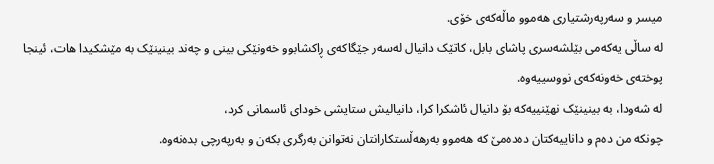میسر و سەرپەرشتیاری هەموو ماڵەکەی خۆی.
لە ساڵی یەکەمی بێلشەسری پاشای بابل، کاتێک دانیال لەسەر جێگاکەی ڕاکشابوو خەونێکی بینی و چەند بینینێک بە مێشکیدا هات، ئینجا پوختەی خەونەکەی نووسییەوە.
لە شەودا، بە بینینێک نهێنییەکە بۆ دانیال ئاشکرا کرا، دانیالیش ستایشی خودای ئاسمانی کرد،
چونکە من دەم و داناییەکتان دەدەمێ کە هەموو بەرهەڵستکارانتان نەتوانن بەرگری بکەن و بەرپەرچی بدەنەوە.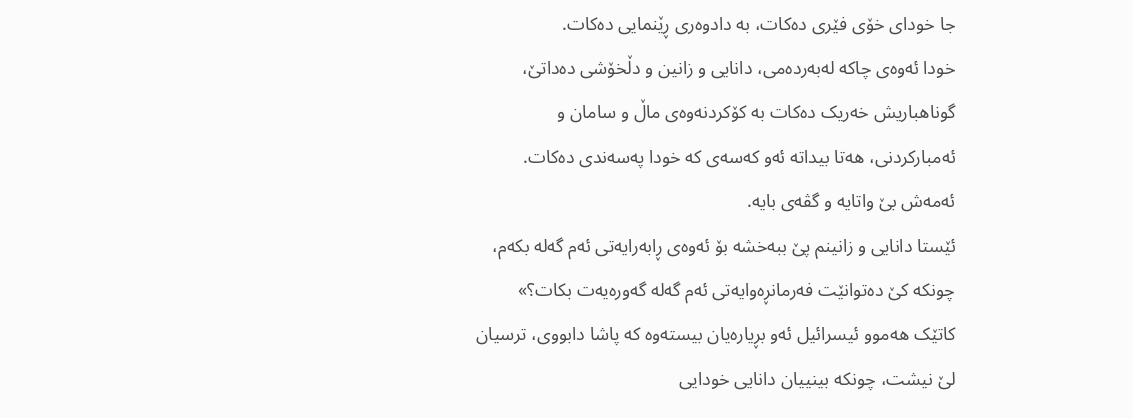جا خودای خۆی فێری دەکات، بە دادوەری ڕێنمایی دەکات.
خودا ئەوەی چاکە لەبەردەمی، دانایی و زانین و دڵخۆشی دەداتێ، گوناهباریش خەریک دەکات بە کۆکردنەوەی ماڵ و سامان و ئەمبارکردنی، هەتا بیداتە ئەو کەسەی کە خودا پەسەندی دەکات. ئەمەش بێ واتایە و گڤەی بایە.
ئێستا دانایی و زانینم پێ ببەخشە بۆ ئەوەی ڕابەرایەتی ئەم گەلە بکەم، چونکە کێ دەتوانێت فەرمانڕەوایەتی ئەم گەلە گەورەیەت بکات؟»
کاتێک هەموو ئیسرائیل ئەو بڕیارەیان بیستەوە کە پاشا دابووی، ترسیان لێ نیشت، چونکە بینییان دانایی خودایی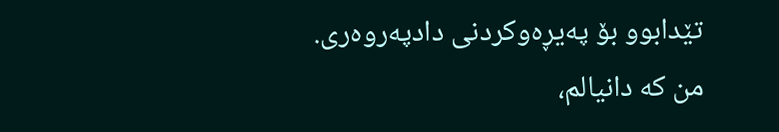تێدابوو بۆ پەیڕەوکردنی دادپەروەری.
من کە دانیالم،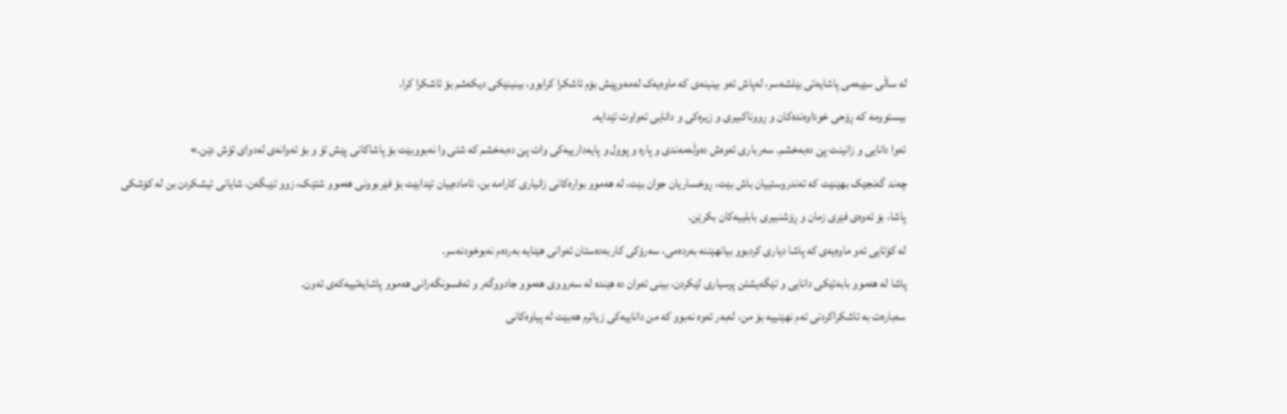لە ساڵی سێیەمی پاشایەتی بێلشەسر، لەپاش ئەو بینینەی کە ماوەیەک لەمەوپێش بۆم ئاشکرا کرابوو، بینینێکی دیکەشم بۆ ئاشکرا کرا.
بیستوومە کە ڕۆحی خوداوەندەکان و ڕووناکبیری و زیرەکی و دانایی تەواوت تێدایە.
ئەوا دانایی و زانینت پێ دەبەخشم. سەرباری ئەوەش دەوڵەمەندی و پارە و پوول و پایەدارییەکی وات پێ دەبەخشم کە شتی وا نەبووبێت بۆ پاشاکانی پێش تۆ و بۆ ئەوانەی لەدوای تۆش دێن.»
چەند گەنجێک بهێنێت کە تەندروستییان باش بێت، ڕوخساریان جوان بێت، لە هەموو بوارەکانی زانیاری کارامە بن، ئامادەییان تێدابێت بۆ فێربوونی هەموو شتێک، زوو تێبگەن، شایانی ئیشکردن بن لە کۆشکی پاشا، بۆ ئەوەی فێری زمان و ڕۆشنبیری بابلییەکان بکرێن.
لە کۆتایی ئەو ماوەیەی کە پاشا دیاری کردبوو بیانهێننە بەردەمی، سەرۆکی کاربەدەستان ئەوانی هێنایە بەردەم نەبوخودنەسر.
پاشا لە هەموو بابەتێکی دانایی و تێگەیشتن پرسیاری لێکردن، بینی ئەوان دە هێندە لە سەرووی هەموو جادووگەر و ئەفسونگەرانی هەموو پاشایەتییەکەی ئەون.
سەبارەت بە ئاشکراکردنی ئەم نهێنییە بۆ من، لەبەر ئەوە نەبوو کە من داناییەکی زیاترم هەبێت لە پیاوەکانی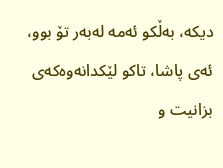دیکە، بەڵکو ئەمە لەبەر تۆ بوو، ئەی پاشا، تاکو لێکدانەوەکەی بزانیت و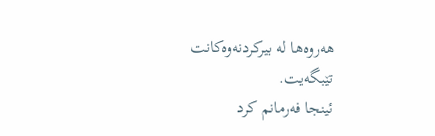هەروەها لە بیرکردنەوەکانت تێبگەیت.
ئینجا فەرمانم کرد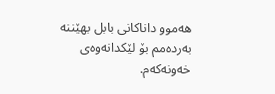هەموو داناکانی بابل بهێننە بەردەمم بۆ لێکدانەوەی خەونەکەم.